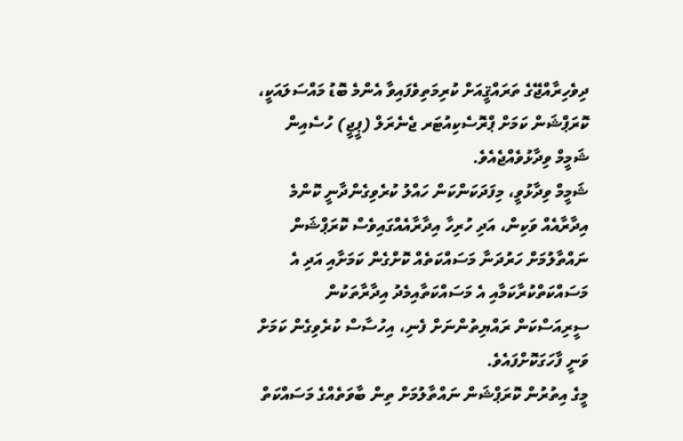ދިވެހިރާއްޖޭގެ ތަރައްޤީއަށް ކުރިމަތިވެފައިވާ އެންމެ ބޮޑު މައްސަލައަކީ، ކޮރަޕްޝަން ކަމަށް ޕްރޮސެކިއުޓަރ ޖެނެރަލް (ޕީޖީ) ހުސެއިން ޝަމީމް ވިދާޅުވެއްޖެއެވެ.
ޝަމީމް ވިދާޅުވީ، މިފަދަކަންކަން ހައްލު ކުރެވިގެންދާނީ ކޮންމެ އިދާރާއެއް ވަކިން، އަދި ހުރިހާ އިދާރާއެއްގައިވެސް ކޮރަޕްޝަން ނައްތާލުމަށް ހަރުދަނާ މަސައްކަތެއް ކޮށްގެން ކަމަށާއި އަދި އެ މަސައްކަތްކުރާކަމާއި އެ މަސައްކަތާއިމެދު އިދާރާތަކުން ސީރިއަސްކަން ރައްޔިތުންނަށް ފެނި، އިހުސާސް ކުރެވިގެން ކަމަށް ވަނީ ފާހަގަކޮށްފައެވެ.
މީގެ އިތުރުން ކޮރަޕްޝަން ނައްތާލުމަށް ތިން ބާވަތެއްގެ މަސައްކަތް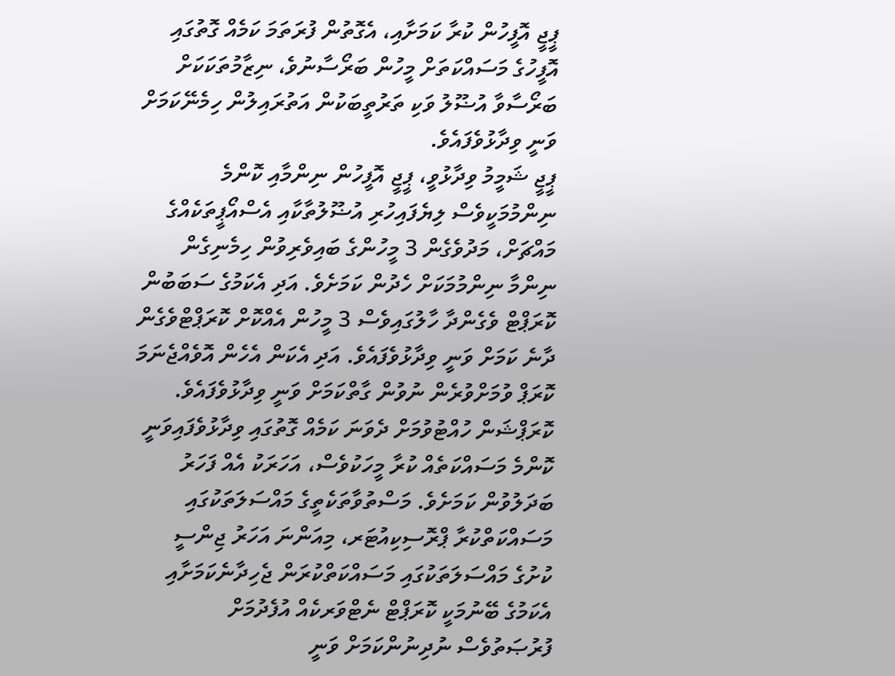ޕީޖީ އޮފީހުން ކުރާ ކަމަށާއި، އެގޮތުން ފުރަތަމަ ކަމެއް ގޮތުގައި އޮފީހުގެ މަސައްކަތަށް މީހުން ބަރޯސާނުވެ، ނިޒާމުތަކަކަށް ބަރޯސާވާ އުޟޫލު ވަކި ތަރުތީބަކުން އަތުރައިލުން ހިމެނޭކަމަށް ވަނީ ވިދާޅުވެފައެވެ.
ޕީޖީ ޝަމީމު ވިދާޅުވީ، ޕީޖީ އޮފީހުން ނިންމާއި ކޮންމެ ނިންމުމަކީވެސް ލިޔެފައިހުރި އުޟޫލުތާކާއި އެސްއޯޕީތަކެއްގެ މައްޗަށް، މަދުވެގެން 3 މީހުންގެ ބައިވެރިވުން ހިމެނިގެން ނިންމާ ނިންމުމަކަށް ހެދުން ކަމަށެވެ. އަދި އެކަމުގެ ސަބަބުން ކޮރަޕްޓް ވެގެންދާ ހާލުގައިވެސް 3 މީހުން އެއްކޮށް ކޮރަޕްޓްވެގެން ދާނެ ކަމަށް ވަނީ ވިދާޅުވެފައެވެ. އަދި އެކަން އެހެން އޮވެއްޖެނަމަ ކޮރަޕް ވުމަށްވުރެން ނުވުން ގާތްކަމަށް ވަނީ ވިދާޅުވެފައެވެ.
ކޮރަޕްޝަން ހުއްޓުވުމަށް ދެވަނަ ކަމެއް ގޮތުގައި ވިދާޅުވެފައިވަނީ ކޮންމެ މަސައްކަތެއް ކުރާ މީހަކުވެސް، އަހަރަކު އެއް ފަހަރު ބަދަލުވުން ކަމަށެވެ. މަސްތުވާތަކެތީގެ މައްސަލަތަކުގައި މަސައްކަތްކުރާ ޕްރޮސިކިއުޓަރ، މިއަންނަ އަހަރު ޖިންސީ ކުށުގެ މައްސަލަތަކުގައި މަސައްކަތްކުރަން ޖެހިދާނެކަމަށާއި އެކަމުގެ ބޭނުމަކީ ކޮރަޕްޓް ނެޓްވަރކެއް އުފެދުމަށް ފުރުޞަތުވެސް ނުދިނުންކަމަށް ވަނީ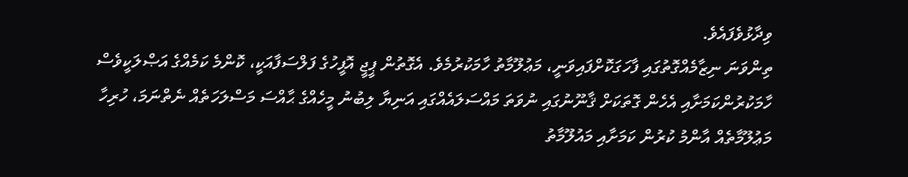ވިދާޅުވެފައެވެ.
ތިންވަނަ ނިޒާމެއްގޮތުގައި ފާހަގަކޮށްފައިވަނީ، މަޢުލޫމާތު ހާމަކުރުމެވެ. އެގޮތުން ޕީޖީ އޮފީހުގެ ފަލްސަފާއަކީ، ކޮންމެ ކަމެއްގެ އަޞްލަކީވެސް ހާމަކުރުންކަމަށާއި އެހެން ގޮތަކަށް ޤާނޫނުގައި ނުވަތަ މައްސަލައެއްގައި އަނިޔާ ލިބުނު މީހެއްގެ ޙާއްސަ މަސްލަހަތެއް ނެތްނަމަ، ހުރިހާ މަޢުލޫމާތެއް އާންމު ކުރުން ކަމަށާއި މައުލޫމާތު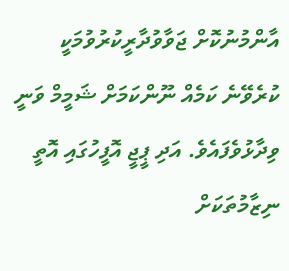އާންމުނުކޮށް ޖަވާވުދާރީކުރުވުމަކީ ކުރެވޭނެ ކަމެއް ނޫންކަމަށް ޝަމީމް ވަނީ ވިދާޅުވެފައެވެ. އަދި ޕީޖީ އޮފީހުގައި އޮތީ ނިޒާމުތަކަށް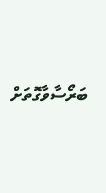ބަރޯސާވާގޮތަށް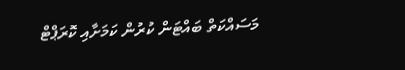މަސައްކަތް ބައްޓަން ކުރުން ކަމަށާއި ކޮރަޕްޓް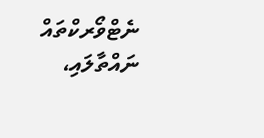ނެޓްވޯރކްތައް ނައްތާލައި،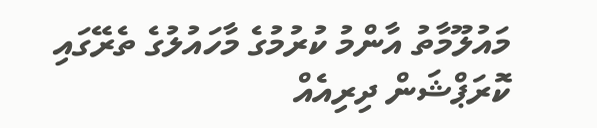މައުލޫމާތު އާންމު ކުރުމުގެ މާހައުލުގެ ތެރޭގައި ކޮރަޕްޝަން ދިރިއެއް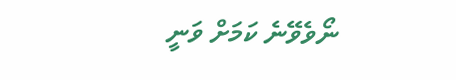ނޯވެވޭނެ ކަމަށް ވަނީ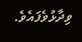ވިދާޅުވެފައެވެ.